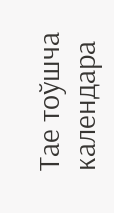Тае тоўшча календара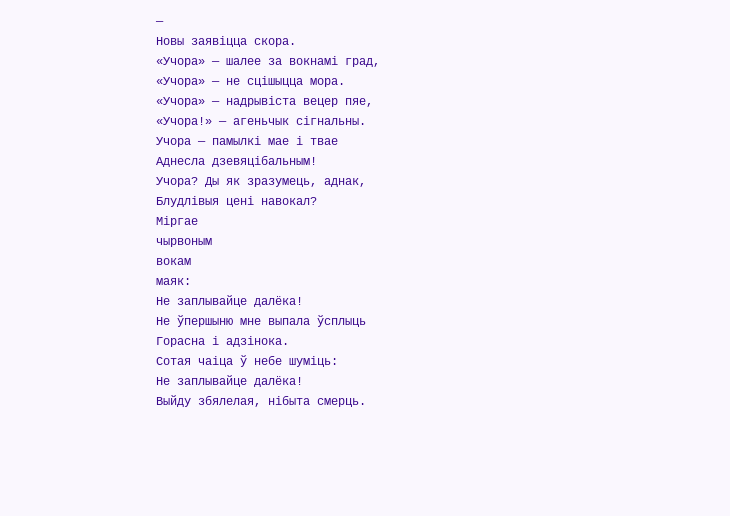—
Новы заявіцца скора.
«Учора» — шалее за вокнамі град,
«Учора» — не сцішыцца мора.
«Учора» — надрывіста вецер пяе,
«Учора!» — агеньчык сігнальны.
Учора — памылкі мае і твае
Аднесла дзевяцібальным!
Учора? Ды як зразумець, аднак,
Блудлівыя цені навокал?
Міргае
чырвоным
вокам
маяк:
Не заплывайце далёка!
Не ўпершыню мне выпала ўсплыць
Горасна і адзінока.
Сотая чаіца ў небе шуміць:
Не заплывайце далёка!
Выйду збялелая, нібыта смерць.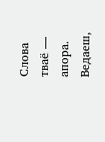Слова тваё — апора.
Ведаеш,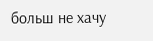больш не хачу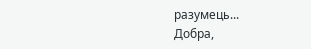разумець...
Добра,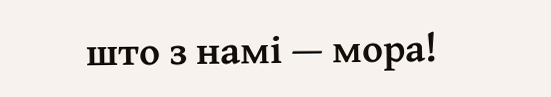што з намі — мора!